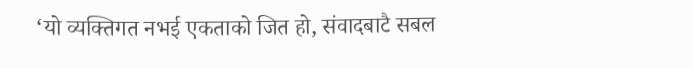‘यो व्यक्तिगत नभई एकताको जित हो, संवादबाटै सबल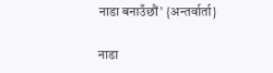नाडा बनाउँछौं’ {अन्तर्वार्ता}

नाडा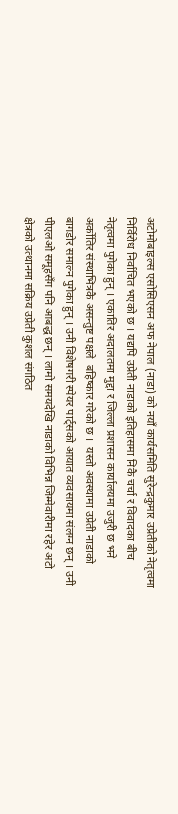अटोमोबाइल्स एसोसिएसन अफ नेपाल (नाडा) को नयाँ कार्यसमिति सुरेन्द्रकुमार उप्रेतीको नेतृत्वमा निर्विरोध निर्वाचित भएको छ । यद्यपि उप्रेती नाडाको इतिहासमा निकै चर्चा र विवादका बीच नेतृत्वमा पुगेका हुन् । एकातिर अदालतमा मुद्दा र जिल्ला प्रशासन कार्यालयमा उजुरी छ भने अर्कोतिर संस्थाभित्रकै असन्तुष्ट पक्षले  बहिष्कार गरेको छ ।  यस्तो अवस्थामा उप्रेती नाडाको बागडोर समाल्न पुगेका हुन् । उनी विशेषगरी स्पेयर पार्ट्सको आयात व्यवसायमा संलग्न छन् । उनी पीएलओ समूहसँग पनि आबद्ध छन् । लामो समयदेखि नाडाको विभिन्न जिम्मेवारीमा रहेर अटो क्षेत्रको उत्थानमा सक्रिय उप्रेती कुशल संगठित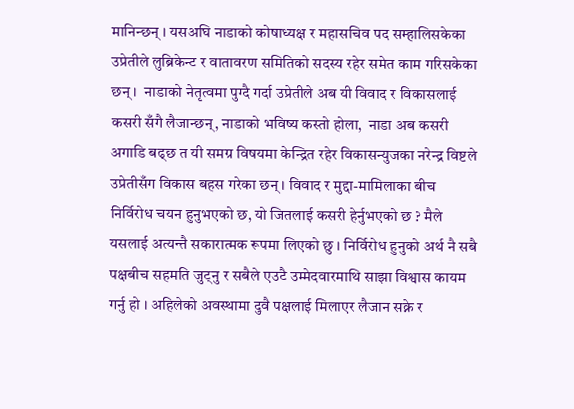मानिन्छन् । यसअघि नाडाको कोषाध्यक्ष र महासचिव पद सम्हालिसकेका उप्रेतीले लुब्रिकेन्ट र वातावरण समितिको सदस्य रहेर समेत काम गरिसकेका छन् ।  नाडाको नेतृत्वमा पुग्दै गर्दा उप्रेतीले अब यी विवाद र विकासलाई कसरी सँगै लैजान्छन्, नाडाको भविष्य कस्तो होला,  नाडा अब कसरी अगाडि बढ्छ त यी समग्र विषयमा केन्द्रित रहेर विकासन्युजका नरेन्द्र विष्टले उप्रेतीसँग विकास बहस गरेका छन् । विवाद र मुद्दा-मामिलाका बीच निर्विरोध चयन हुनुभएको छ, यो जितलाई कसरी हेर्नुभएको छ ? मैले यसलाई अत्यन्तै सकारात्मक रूपमा लिएको छु । निर्विरोध हुनुको अर्थ नै सबै पक्षबीच सहमति जुट्नु र सबैले एउटै उम्मेदवारमाथि साझा विश्वास कायम गर्नु हो । अहिलेको अवस्थामा दुवै पक्षलाई मिलाएर लैजान सक्ने र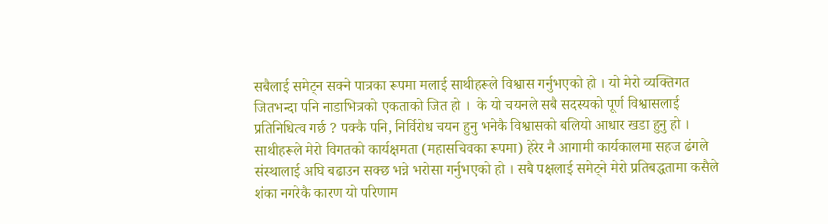सबैलाई समेट्न सक्ने पात्रका रूपमा मलाई साथीहरूले विश्वास गर्नुभएको हो । यो मेरो व्यक्तिगत जितभन्दा पनि नाडाभित्रको एकताको जित हो ।  के यो चयनले सबै सदस्यको पूर्ण विश्वासलाई प्रतिनिधित्व गर्छ ? पक्कै पनि, निर्विरोध चयन हुनु भनेकै विश्वासको बलियो आधार खडा हुनु हो । साथीहरूले मेरो विगतको कार्यक्षमता (महासचिवका रूपमा) हेरेर नै आगामी कार्यकालमा सहज ढंगले संस्थालाई अघि बढाउन सक्छ भन्ने भरोसा गर्नुभएको हो । सबै पक्षलाई समेट्ने मेरो प्रतिबद्धतामा कसैले शंका नगरेकै कारण यो परिणाम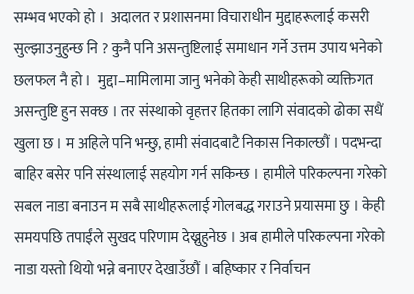सम्भव भएको हो ।  अदालत र प्रशासनमा विचाराधीन मुद्दाहरूलाई कसरी सुल्झाउनुहुन्छ नि ? कुनै पनि असन्तुष्टिलाई समाधान गर्ने उत्तम उपाय भनेको छलफल नै हो ।  मुद्दा–मामिलामा जानु भनेको केही साथीहरूको व्यक्तिगत असन्तुष्टि हुन सक्छ । तर संस्थाको वृहत्तर हितका लागि संवादको ढोका सधैं खुला छ । म अहिले पनि भन्छु, हामी संवादबाटै निकास निकाल्छौं । पदभन्दा बाहिर बसेर पनि संस्थालाई सहयोग गर्न सकिन्छ । हामीले परिकल्पना गरेको सबल नाडा बनाउन म सबै साथीहरूलाई गोलबद्ध गराउने प्रयासमा छु । केही समयपछि तपाईंले सुखद परिणाम देख्नुहुनेछ । अब हामीले परिकल्पना गरेको नाडा यस्तो थियो भन्ने बनाएर देखाउँछौं । बहिष्कार र निर्वाचन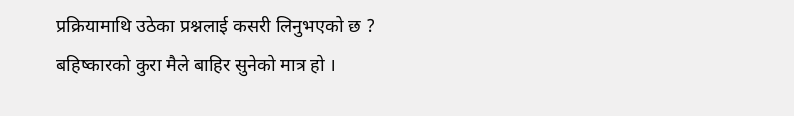प्रक्रियामाथि उठेका प्रश्नलाई कसरी लिनुभएको छ ? बहिष्कारको कुरा मैले बाहिर सुनेको मात्र हो ।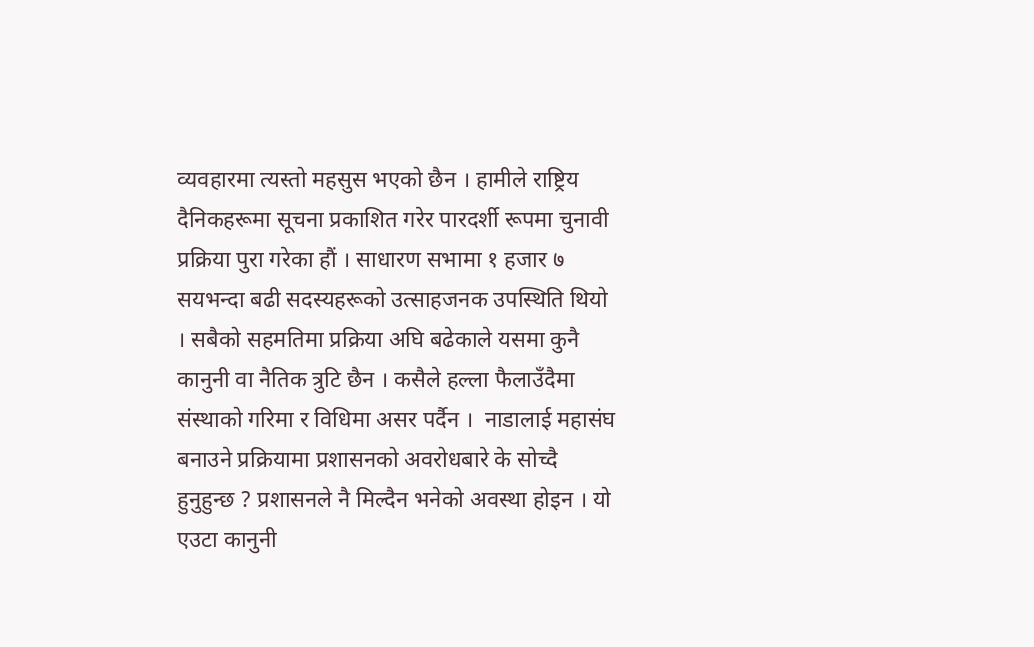व्यवहारमा त्यस्तो महसुस भएको छैन । हामीले राष्ट्रिय दैनिकहरूमा सूचना प्रकाशित गरेर पारदर्शी रूपमा चुनावी प्रक्रिया पुरा गरेका हौं । साधारण सभामा १ हजार ७ सयभन्दा बढी सदस्यहरूको उत्साहजनक उपस्थिति थियो । सबैको सहमतिमा प्रक्रिया अघि बढेकाले यसमा कुनै कानुनी वा नैतिक त्रुटि छैन । कसैले हल्ला फैलाउँदैमा संस्थाको गरिमा र विधिमा असर पर्दैन ।  नाडालाई महासंघ बनाउने प्रक्रियामा प्रशासनको अवरोधबारे के सोच्दै हुनुहुन्छ ? प्रशासनले नै मिल्दैन भनेको अवस्था होइन । यो एउटा कानुनी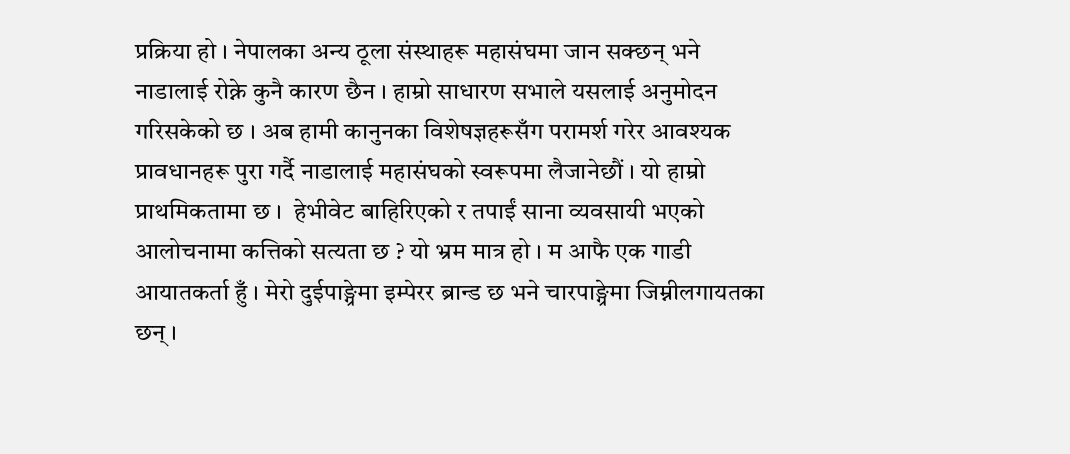प्रक्रिया हो । नेपालका अन्य ठूला संस्थाहरू महासंघमा जान सक्छन् भने नाडालाई रोक्ने कुनै कारण छैन । हाम्रो साधारण सभाले यसलाई अनुमोदन गरिसकेको छ । अब हामी कानुनका विशेषज्ञहरूसँग परामर्श गरेर आवश्यक प्रावधानहरू पुरा गर्दै नाडालाई महासंघको स्वरूपमा लैजानेछौं । यो हाम्रो प्राथमिकतामा छ ।  हेभीवेट बाहिरिएको र तपाईं साना व्यवसायी भएको आलोचनामा कत्तिको सत्यता छ ? यो भ्रम मात्र हो । म आफै एक गाडी आयातकर्ता हुँ । मेरो दुईपाङ्ग्रेमा इम्पेरर ब्रान्ड छ भने चारपाङ्ग्रेमा जिम्नीलगायतका छन् ।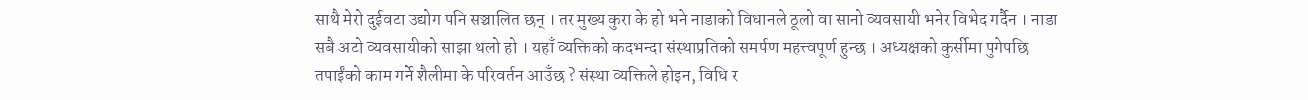साथै मेरो दुईवटा उद्योग पनि सञ्चालित छन् । तर मुख्य कुरा के हो भने नाडाको विधानले ठूलो वा सानो व्यवसायी भनेर विभेद गर्दैन । नाडा सबै अटो व्यवसायीको साझा थलो हो । यहाँ व्यक्तिको कदभन्दा संस्थाप्रतिको समर्पण महत्त्वपूर्ण हुन्छ । अध्यक्षको कुर्सीमा पुगेपछि तपाईंको काम गर्ने शैलीमा के परिवर्तन आउँछ ? संस्था व्यक्तिले होइन, विधि र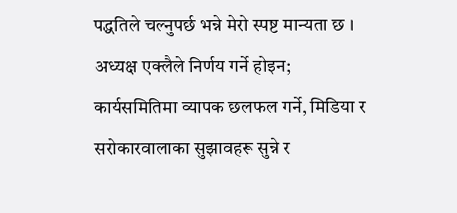पद्धतिले चल्नुपर्छ भन्ने मेरो स्पष्ट मान्यता छ । अध्यक्ष एक्लैले निर्णय गर्ने होइन; कार्यसमितिमा व्यापक छलफल गर्ने, मिडिया र सरोकारवालाका सुझावहरू सुन्ने र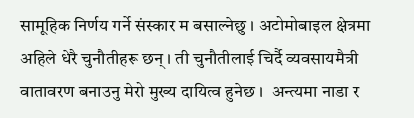सामूहिक निर्णय गर्ने संस्कार म बसाल्नेछु । अटोमोबाइल क्षेत्रमा अहिले धेरै चुनौतीहरू छन् । ती चुनौतीलाई चिर्दै व्यवसायमैत्री वातावरण बनाउनु मेरो मुख्य दायित्व हुनेछ ।  अन्त्यमा नाडा र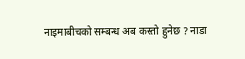नाइमाबीचको सम्बन्ध अब कस्तो हुनेछ ? नाडा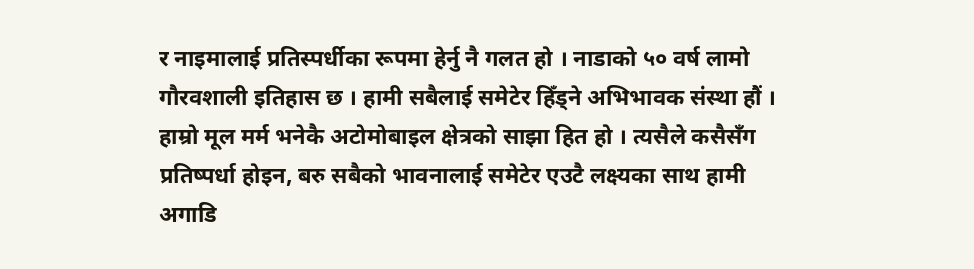र नाइमालाई प्रतिस्पर्धीका रूपमा हेर्नु नै गलत हो । नाडाको ५० वर्ष लामो गौरवशाली इतिहास छ । हामी सबैलाई समेटेर हिँड्ने अभिभावक संस्था हौं । हाम्रो मूल मर्म भनेकै अटोमोबाइल क्षेत्रको साझा हित हो । त्यसैले कसैसँग प्रतिष्पर्धा होइन, बरु सबैको भावनालाई समेटेर एउटै लक्ष्यका साथ हामी अगाडि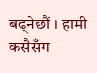बढ्नेछौं । हामी कसैसँग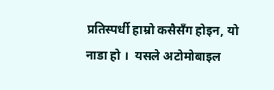प्रतिस्पर्धी हाम्रो कसैसँग होइन, यो नाडा हो ।  यसले अटोमोबाइल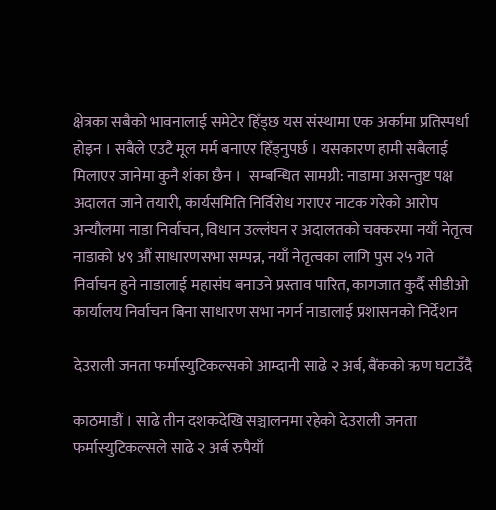क्षेत्रका सबैको भावनालाई समेटेर हिँड्छ यस संस्थामा एक अर्कामा प्रतिस्पर्धा होइन । सबैले एउटै मूल मर्म बनाएर हिँड्नुपर्छ । यसकारण हामी सबैलाई मिलाएर जानेमा कुनै शंका छैन ।  सम्बन्धित सामग्री: नाडामा असन्तुष्ट पक्ष अदालत जाने तयारी, कार्यसमिति निर्विरोध गराएर नाटक गरेको आरोप अन्यौलमा नाडा निर्वाचन, विधान उल्लंघन र अदालतको चक्करमा नयाँ नेतृत्व नाडाको ४९ औं साधारणसभा सम्पन्न, नयाँ नेतृत्वका लागि पुस २५ गते निर्वाचन हुने नाडालाई महासंघ बनाउने प्रस्ताव पारित, कागजात कुर्दै सीडीओ कार्यालय निर्वाचन बिना साधारण सभा नगर्न नाडालाई प्रशासनको निर्देशन

देउराली जनता फर्मास्युटिकल्सको आम्दानी साढे २ अर्ब, बैंकको ऋण घटाउँदै

काठमाडौं । साढे तीन दशकदेखि सञ्चालनमा रहेको देउराली जनता फर्मास्युटिकल्सले साढे २ अर्ब रुपैयाँ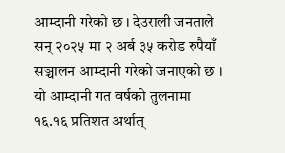आम्दानी गरेको छ । देउराली जनताले सन् २०२५ मा २ अर्ब ३५ करोड रुपैयाँ सञ्चालन आम्दानी गरेको जनाएको छ । यो आम्दानी गत वर्षको तुलनामा १६.१६ प्रतिशत अर्थात्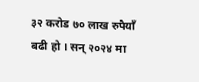३२ करोड ७० लाख रुपैयाँ बढी हो । सन् २०२४ मा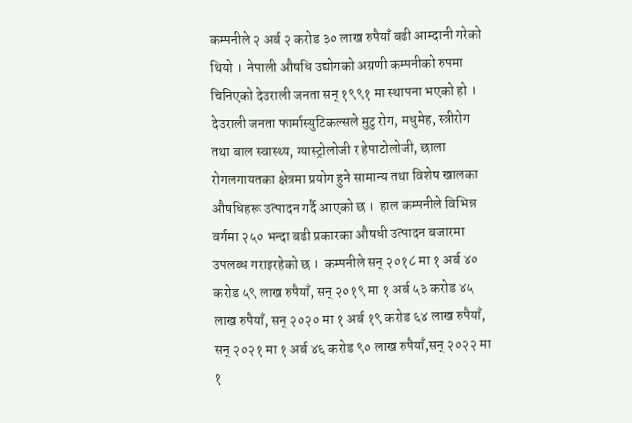कम्पनीले २ अर्ब २ करोड ३० लाख रुपैयाँ बढी आम्दानी गरेको थियो ।  नेपाली औषधि उद्योगको अग्रणी कम्पनीको रुपमा चिनिएको देउराली जनता सन् १९९१ मा स्थापना भएको हो । देउराली जनता फार्मास्युटिकल्सले मुटु रोग, मधुमेह, स्त्रीरोग तथा बाल स्वास्थ्य, ग्यास्ट्रोलोजी र हेपाटोलोजी, छाला रोगलगायतका क्षेत्रमा प्रयोग हुने सामान्य तथा विशेष खालका औषधिहरू उत्पादन गर्दै आएको छ ।  हाल कम्पनीले विभिन्न वर्गमा २५० भन्दा बढी प्रकारका औषधी उत्पादन बजारमा उपलब्ध गराइरहेको छ ।  कम्पनीले सन् २०१८ मा १ अर्ब ४० करोड ५९ लाख रुपैयाँ, सन् २०१९ मा १ अर्ब ५३ करोड ४५ लाख रुपैयाँ, सन् २०२० मा १ अर्ब १९ करोड ६४ लाख रुपैयाँ, सन् २०२१ मा १ अर्ब ४६ करोड ९० लाख रुपैयाँ,सन् २०२२ मा १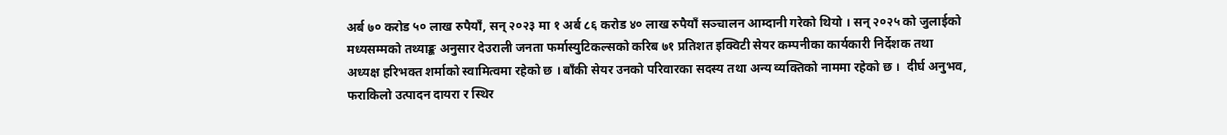अर्ब ७० करोड ५० लाख रुपैयाँ, सन् २०२३ मा १ अर्ब ८६ करोड ४० लाख रुपैयाँ सञ्चालन आम्दानी गरेको थियो । सन् २०२५ को जुलाईको मध्यसम्मको तथ्याङ्क अनुसार देउराली जनता फर्मास्युटिकल्सको करिब ७१ प्रतिशत इक्विटी सेयर कम्पनीका कार्यकारी निर्देशक तथा अध्यक्ष हरिभक्त शर्माको स्वामित्वमा रहेको छ । बाँकी सेयर उनको परिवारका सदस्य तथा अन्य व्यक्तिको नाममा रहेको छ ।  दीर्घ अनुभव, फराकिलो उत्पादन दायरा र स्थिर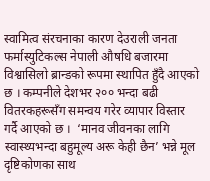स्वामित्व संरचनाका कारण देउराली जनता फर्मास्युटिकल्स नेपाली औषधि बजारमा विश्वासिलो ब्रान्डको रूपमा स्थापित हुँदै आएको छ । कम्पनीले देशभर २०० भन्दा बढी वितरकहरूसँग समन्वय गरेर व्यापार विस्तार गर्दै आएको छ ।  ‘मानव जीवनका लागि स्वास्थ्यभन्दा बहुमूल्य अरू केही छैन’ भन्ने मूल दृष्टिकोणका साथ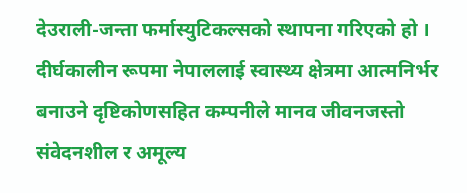देउराली-जन्ता फर्मास्युटिकल्सको स्थापना गरिएको हो । दीर्घकालीन रूपमा नेपाललाई स्वास्थ्य क्षेत्रमा आत्मनिर्भर बनाउने दृष्टिकोणसहित कम्पनीले मानव जीवनजस्तो संवेदनशील र अमूल्य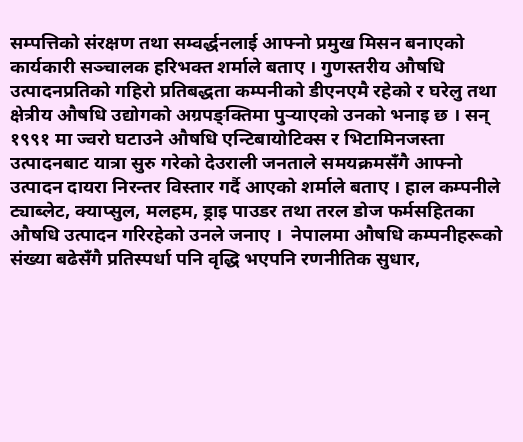सम्पत्तिको संरक्षण तथा सम्वर्द्धनलाई आफ्नो प्रमुख मिसन बनाएको कार्यकारी सञ्चालक हरिभक्त शर्माले बताए । गुणस्तरीय औषधि उत्पादनप्रतिको गहिरो प्रतिबद्धता कम्पनीको डीएनएमै रहेको र घरेलु तथा क्षेत्रीय औषधि उद्योगको अग्रपङ्क्तिमा पुर्‍याएको उनको भनाइ छ । सन् १९९१ मा ज्वरो घटाउने औषधि एन्टिबायोटिक्स र भिटामिनजस्ता उत्पादनबाट यात्रा सुरु गरेको देउराली जनताले समयक्रमसँगै आफ्नो उत्पादन दायरा निरन्तर विस्तार गर्दै आएको शर्माले बताए । हाल कम्पनीले ट्याब्लेट, क्याप्सुल, मलहम, ड्राइ पाउडर तथा तरल डोज फर्मसहितका औषधि उत्पादन गरिरहेको उनले जनाए ।  नेपालमा औषधि कम्पनीहरूको संख्या बढेसँगै प्रतिस्पर्धा पनि वृद्धि भएपनि रणनीतिक सुधार,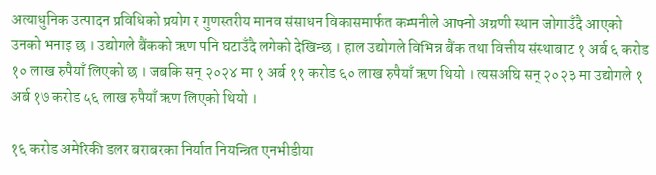अत्याधुनिक उत्पादन प्रविधिको प्रयोग र गुणस्तरीय मानव संसाधन विकासमार्फत कम्पनीले आफ्नो अग्रणी स्थान जोगाउँदै आएको उनको भनाइ छ । उद्योगले बैंकको ऋण पनि घटाउँदै लगेको देखिन्छ । हाल उद्योगले विभिन्न बैंक तथा वित्तीय संस्थाबाट १ अर्ब ६ करोड १० लाख रुपैयाँ लिएको छ । जबकि सन् २०२४ मा १ अर्ब ११ करोड ६० लाख रुपैयाँ ऋण थियो । त्यसअघि सन् २०२३ मा उद्योगले १ अर्ब १७ करोड ५६ लाख रुपैयाँ ऋण लिएको थियो ।

१६ करोड अमेरिकी डलर बराबरका निर्यात नियन्त्रित एनभीडीया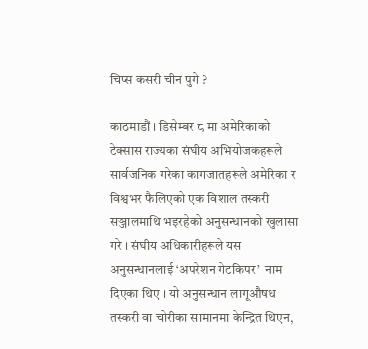चिप्स कसरी चीन पुगे ?

काठमाडौं । डिसेम्बर ८ मा अमेरिकाको टेक्सास राज्यका संघीय अभियोजकहरूले सार्वजनिक गरेका कागजातहरूले अमेरिका र विश्वभर फैलिएको एक विशाल तस्करी सञ्जालमाथि भइरहेको अनुसन्धानको खुलासा गरे । संघीय अधिकारीहरूले यस अनुसन्धानलाई ‘अपरेशन गेटकिपर’  नाम दिएका थिए । यो अनुसन्धान लागूऔषध तस्करी वा चोरीका सामानमा केन्द्रित थिएन,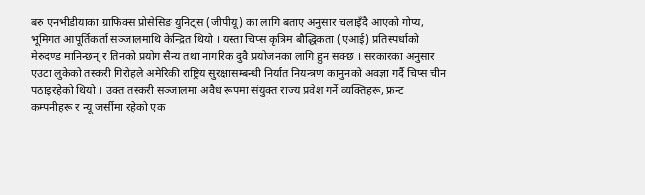बरु एनभीडीयाका ग्राफिक्स प्रोसेसिङ युनिट्स (जीपीयू) का लागि बताए अनुसार चलाइँदै आएको गोप्य, भूमिगत आपूर्तिकर्ता सञ्जालमाथि केन्द्रित थियो । यस्ता चिप्स कृत्रिम बौद्धिकता (एआई) प्रतिस्पर्धाको मेरुदण्ड मानिन्छन् र तिनको प्रयोग सैन्य तथा नागरिक दुवै प्रयोजनका लागि हुन सक्छ । सरकारका अनुसार एउटा लुकेको तस्करी गिरोहले अमेरिकी राष्ट्रिय सुरक्षासम्बन्धी निर्यात नियन्त्रण कानुनको अवज्ञा गर्दै चिप्स चीन पठाइरहेको थियो । उक्त तस्करी सञ्जालमा अवैध रूपमा संयुक्त राज्य प्रवेश गर्ने व्यक्तिहरू, फ्रन्ट कम्पनीहरू र न्यू जर्सीमा रहेको एक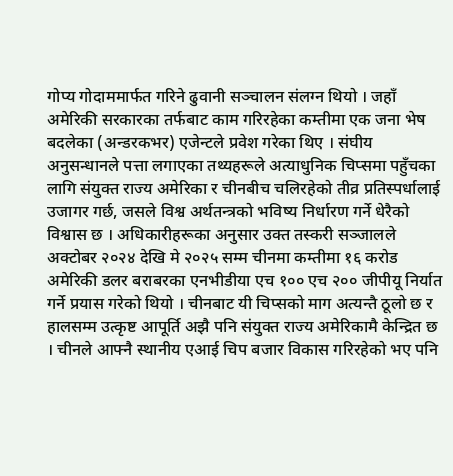गोप्य गोदाममार्फत गरिने ढुवानी सञ्चालन संलग्न थियो । जहाँ अमेरिकी सरकारका तर्फबाट काम गरिरहेका कम्तीमा एक जना भेष बदलेका (अन्डरकभर) एजेन्टले प्रवेश गरेका थिए । संघीय अनुसन्धानले पत्ता लगाएका तथ्यहरूले अत्याधुनिक चिप्समा पहुँचका लागि संयुक्त राज्य अमेरिका र चीनबीच चलिरहेको तीव्र प्रतिस्पर्धालाई उजागर गर्छ, जसले विश्व अर्थतन्त्रको भविष्य निर्धारण गर्ने धेरैको विश्वास छ । अधिकारीहरूका अनुसार उक्त तस्करी सञ्जालले अक्टोबर २०२४ देखि मे २०२५ सम्म चीनमा कम्तीमा १६ करोड अमेरिकी डलर बराबरका एनभीड‍ीया एच १०० एच २०० जीपीयू निर्यात गर्ने प्रयास गरेको थियो । चीनबाट यी चिप्सको माग अत्यन्तै ठूलो छ र हालसम्म उत्कृष्ट आपूर्ति अझै पनि संयुक्त राज्य अमेरिकामै केन्द्रित छ । चीनले आफ्नै स्थानीय एआई चिप बजार विकास गरिरहेको भए पनि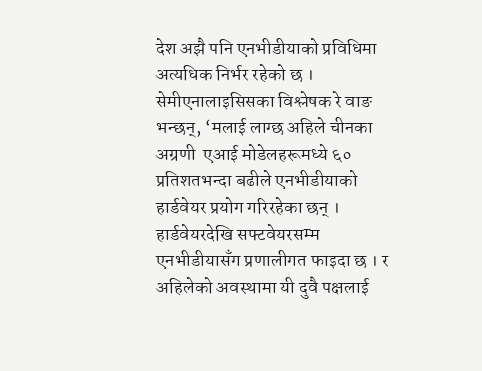देश अझै पनि एनभीडीयाको प्रविधिमा अत्यधिक निर्भर रहेको छ । सेमीएनालाइसिसका विश्लेषक रे वाङ भन्छन्, ‘मलाई लाग्छ अहिले चीनका अग्रणी  एआई मोडेलहरूमध्ये ६० प्रतिशतभन्दा बढीले एनभीडीयाको हार्डवेयर प्रयोग गरिरहेका छन् । हार्डवेयरदेखि सफ्टवेयरसम्म एनभीडीयासँग प्रणालीगत फाइदा छ । र अहिलेको अवस्थामा यी दुवै पक्षलाई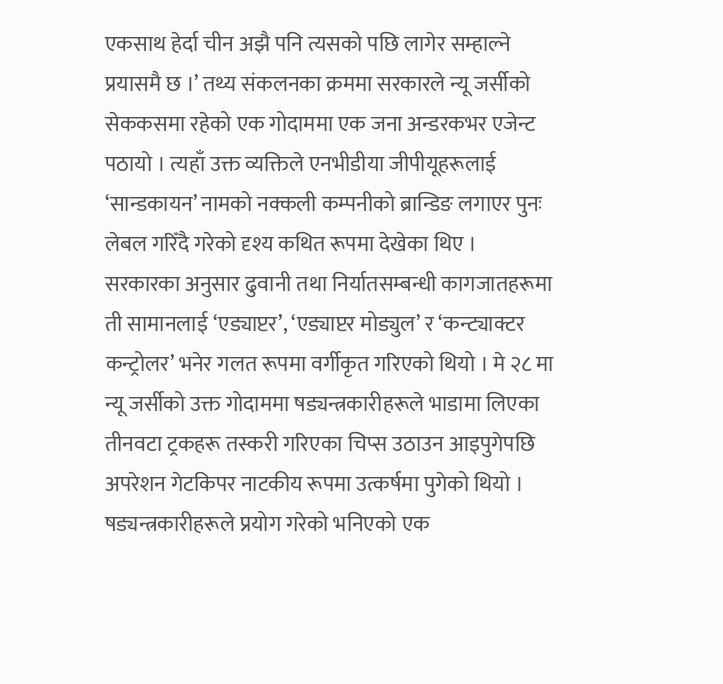एकसाथ हेर्दा चीन अझै पनि त्यसको पछि लागेर सम्हाल्ने प्रयासमै छ ।’ तथ्य संकलनका क्रममा सरकारले न्यू जर्सीको सेककसमा रहेको एक गोदाममा एक जना अन्डरकभर एजेन्ट पठायो । त्यहाँ उक्त व्यक्तिले एनभीडीया जीपीयूहरूलाई ‘सान्डकायन’ नामको नक्कली कम्पनीको ब्रान्डिङ लगाएर पुनः लेबल गरिँदै गरेको दृश्य कथित रूपमा देखेका थिए ।  सरकारका अनुसार ढुवानी तथा निर्यातसम्बन्धी कागजातहरूमा ती सामानलाई ‘एड्याप्टर’, ‘एड्याप्टर मोड्युल’ र ‘कन्ट्याक्टर कन्ट्रोलर’ भनेर गलत रूपमा वर्गीकृत गरिएको थियो । मे २८ मा न्यू जर्सीको उक्त गोदाममा षड्यन्त्रकारीहरूले भाडामा लिएका तीनवटा ट्रकहरू तस्करी गरिएका चिप्स उठाउन आइपुगेपछि अपरेशन गेटकिपर नाटकीय रूपमा उत्कर्षमा पुगेको थियो । षड्यन्त्रकारीहरूले प्रयोग गरेको भनिएको एक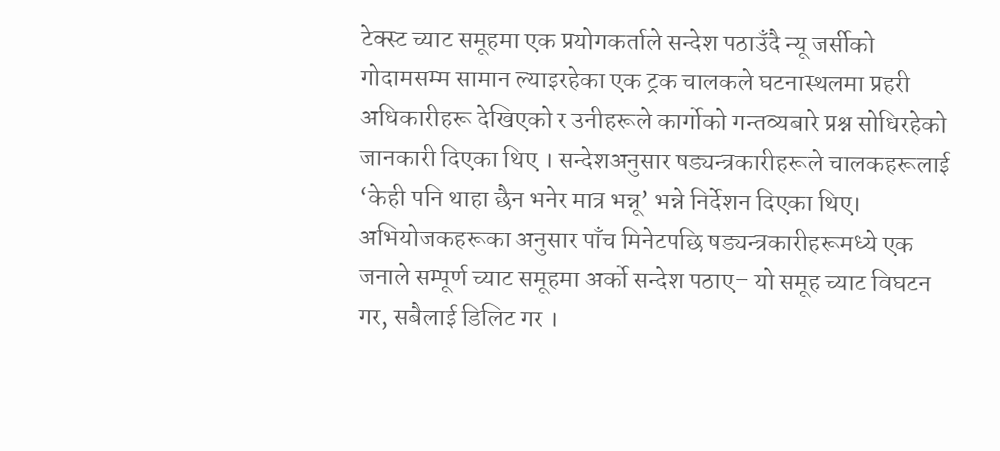टेक्स्ट च्याट समूहमा एक प्रयोगकर्ताले सन्देश पठाउँदै न्यू जर्सीको गोदामसम्म सामान ल्याइरहेका एक ट्रक चालकले घटनास्थलमा प्रहरी अधिकारीहरू देखिएको र उनीहरूले कार्गोको गन्तव्यबारे प्रश्न सोधिरहेको जानकारी दिएका थिए । सन्देशअनुसार षड्यन्त्रकारीहरूले चालकहरूलाई ‘केही पनि थाहा छैन भनेर मात्र भन्नू’ भन्ने निर्देशन दिएका थिए। अभियोजकहरूका अनुसार पाँच मिनेटपछि षड्यन्त्रकारीहरूमध्ये एक जनाले सम्पूर्ण च्याट समूहमा अर्को सन्देश पठाए– यो समूह च्याट विघटन गर, सबैलाई डिलिट गर ।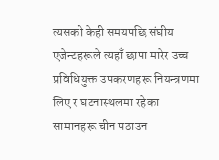त्यसको केही समयपछि संघीय एजेन्टहरूले त्यहाँ छापा मारेर उच्च प्रविधियुक्त उपकरणहरू नियन्त्रणमा लिए र घटनास्थलमा रहेका सामानहरू चीन पठाउन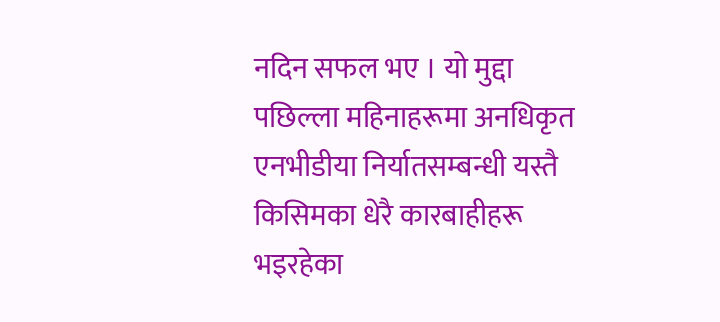नदिन सफल भए । यो मुद्दा पछिल्ला महिनाहरूमा अनधिकृत एनभीडीया निर्यातसम्बन्धी यस्तै किसिमका धेरै कारबाहीहरू भइरहेका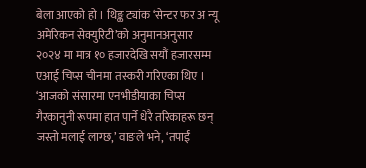बेला आएको हो । थिङ्क ट्यांक ‘सेन्टर फर अ न्यू अमेरिकन सेक्युरिटी’को अनुमानअनुसार २०२४ मा मात्र १० हजारदेखि सयौं हजारसम्म एआई चिप्स चीनमा तस्करी गरिएका थिए । ‘आजको संसारमा एनभीडीयाका चिप्स गैरकानुनी रूपमा हात पार्ने धेरै तरिकाहरू छन् जस्तो मलाई लाग्छ,’ वाङले भने, ‘तपाईं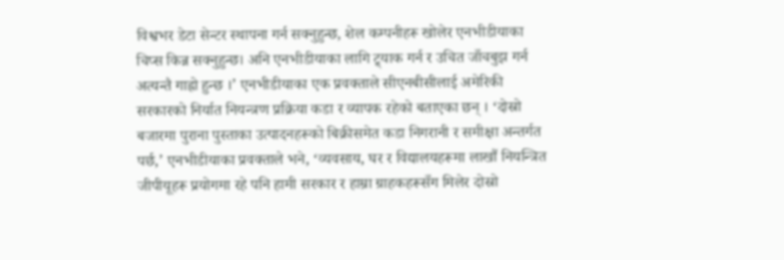विश्वभर डेटा सेन्टर स्थापना गर्न सक्नुहुन्छ, शेल कम्पनीहरू खोलेर एनभीडीयाका चिप्स किन्न सक्नुहुन्छ। अनि एनभीडीयाका लागि ट्र्याक गर्न र उचित जाँचबुझ गर्न अत्यन्तै गाह्रो हुन्छ ।’ एनभीडीयाका एक प्रवक्ताले सीएनबीसीलाई अमेरिकी सरकारको निर्यात नियन्त्रण प्रक्रिया कडा र व्यापक रहेको बताएका छन् । ‘दोस्रो बजारमा पुराना पुस्ताका उत्पादनहरूको बिक्रीसमेत कडा निगरानी र समीक्षा अन्तर्गत पर्छ,’ एनभीडीयाका प्रवक्ताले भने, ‘व्यवसाय, घर र विद्यालयहरूमा लाखौं नियन्त्रित जीपीयूहरू प्रयोगमा रहे पनि हामी सरकार र हाम्रा ग्राहकहरूसँग मिलेर दोस्रो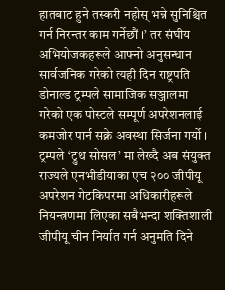हातबाट हुने तस्करी नहोस् भन्ने सुनिश्चित गर्न निरन्तर काम गर्नेछौं ।’ तर संघीय अभियोजकहरूले आफ्नो अनुसन्धान सार्वजनिक गरेको त्यही दिन राष्ट्रपति डोनाल्ड ट्रम्पले सामाजिक सञ्जालमा गरेको एक पोस्टले सम्पूर्ण अपरेशनलाई कमजोर पार्न सक्ने अवस्था सिर्जना ग‍र्यो । ट्रम्पले ‘ट्रुथ सोसल’ मा लेख्दै अब संयुक्त राज्यले एनभीडीयाका एच २०० जीपीयू अपरेशन गेटकिपरमा अधिकारीहरूले नियन्त्रणमा लिएका सबैभन्दा शक्तिशाली जीपीयू चीन निर्यात गर्न अनुमति दिने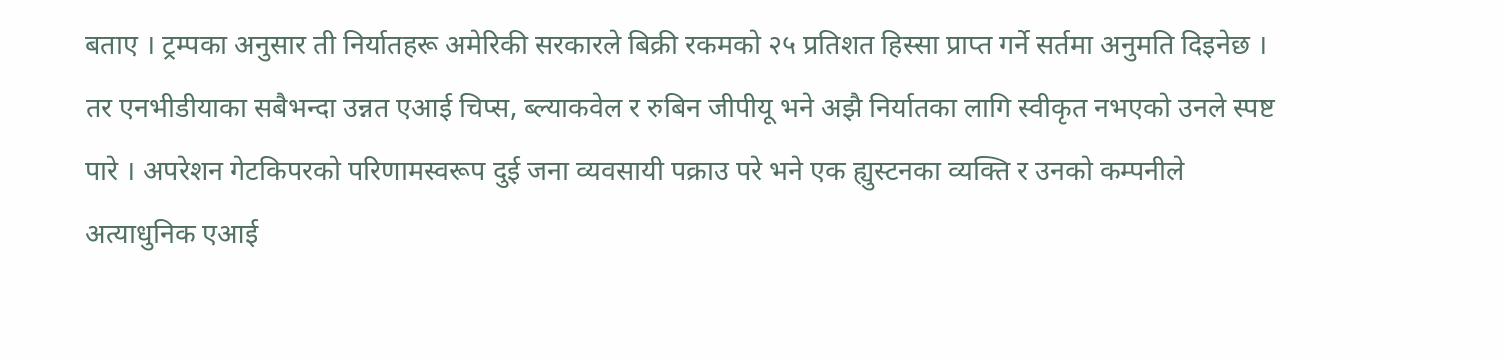बताए । ट्रम्पका अनुसार ती निर्यातहरू अमेरिकी सरकारले बिक्री रकमको २५ प्रतिशत हिस्सा प्राप्त गर्ने सर्तमा अनुमति दिइनेछ । तर एनभीडीयाका सबैभन्दा उन्नत एआई चिप्स, ब्ल्याकवेल र रुबिन जीपीयू भने अझै निर्यातका लागि स्वीकृत नभएको उनले स्पष्ट पारे । अपरेशन गेटकिपरको परिणामस्वरूप दुई जना व्यवसायी पक्राउ परे भने एक ह्युस्टनका व्यक्ति र उनको कम्पनीले अत्याधुनिक एआई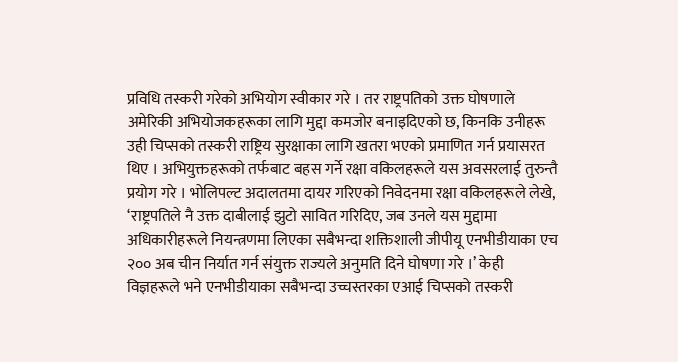प्रविधि तस्करी गरेको अभियोग स्वीकार गरे । तर राष्ट्रपतिको उक्त घोषणाले अमेरिकी अभियोजकहरूका लागि मुद्दा कमजोर बनाइदिएको छ, किनकि उनीहरू उही चिप्सको तस्करी राष्ट्रिय सुरक्षाका लागि खतरा भएको प्रमाणित गर्न प्रयासरत थिए । अभियुक्तहरूको तर्फबाट बहस गर्ने रक्षा वकिलहरूले यस अवसरलाई तुरुन्तै प्रयोग गरे । भोलिपल्ट अदालतमा दायर गरिएको निवेदनमा रक्षा वकिलहरूले लेखे, ‘राष्ट्रपतिले नै उक्त दाबीलाई झुटो सावित गरिदिए, जब उनले यस मुद्दामा अधिकारीहरूले नियन्त्रणमा लिएका सबैभन्दा शक्तिशाली जीपीयू एनभीडीयाका एच २०० अब चीन निर्यात गर्न संयुक्त राज्यले अनुमति दिने घोषणा गरे ।’ केही विज्ञहरूले भने एनभीडीयाका सबैभन्दा उच्चस्तरका एआई चिप्सको तस्करी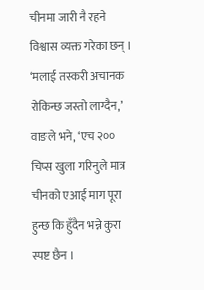चीनमा जारी नै रहने विश्वास व्यक्त गरेका छन् ।  ‘मलाई तस्करी अचानक रोकिन्छ जस्तो लाग्दैन,’ वाङले भने, ‘एच २०० चिप्स खुला गरिनुले मात्र चीनको एआई माग पूरा हुन्छ कि हुँदैन भन्ने कुरा स्पष्ट छैन ।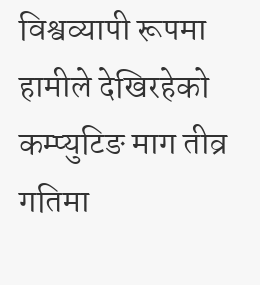विश्वव्यापी रूपमा हामीले देखिरहेको कम्प्युटिङ माग तीव्र गतिमा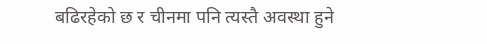बढिरहेको छ र चीनमा पनि त्यस्तै अवस्था हुने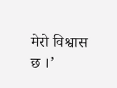मेरो विश्वास छ ।’